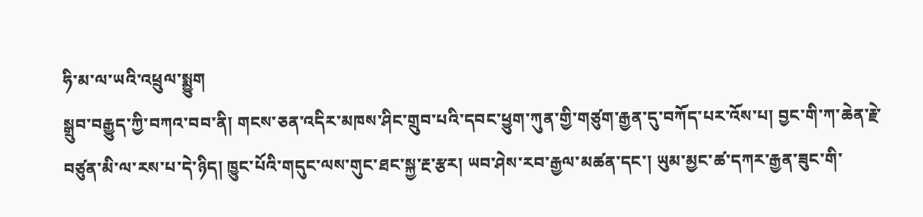ཧི་མ་ལ་ཡའི་འཕྲུལ་སྨྱུག
སྒྲུབ་བརྒྱུད་ཀྱི་བཀའ་བབ་ནི། གངས་ཅན་འདིར་མཁས་ཤིང་གྲུབ་པའི་དབང་ཕྱུག་ཀུན་གྱི་གཙུག་རྒྱན་དུ་བཀོད་པར་འོས་པ། བྱང་གི་ཀ་ཆེན་རྗེ་བཙུན་མི་ལ་རས་པ་དེ་ཉིད། ཁྱུང་པོའི་གདུང་ལས་གུང་ཐང་སྐྱ་རྔ་རྩར། ཡབ་ཤེས་རབ་རྒྱལ་མཚན་དང་། ཡུམ་མྱང་ཚ་དཀར་རྒྱན་ཟུང་གི་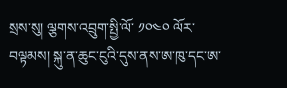སྲས་སུ། ལྕགས་འབྲུག་སྤྱི་ལོ་ ༡༠༤༠ ལོར་བལྟམས། སྐུ་ན་ཆུང་ངུའི་དུས་ནས་ཨ་ཁུ་དང་ཨ་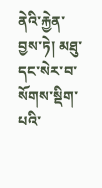ནེའི་རྐྱེན་བྱས་ཏེ། མཐུ་དང་སེར་བ་སོགས་སྡིག་པའི་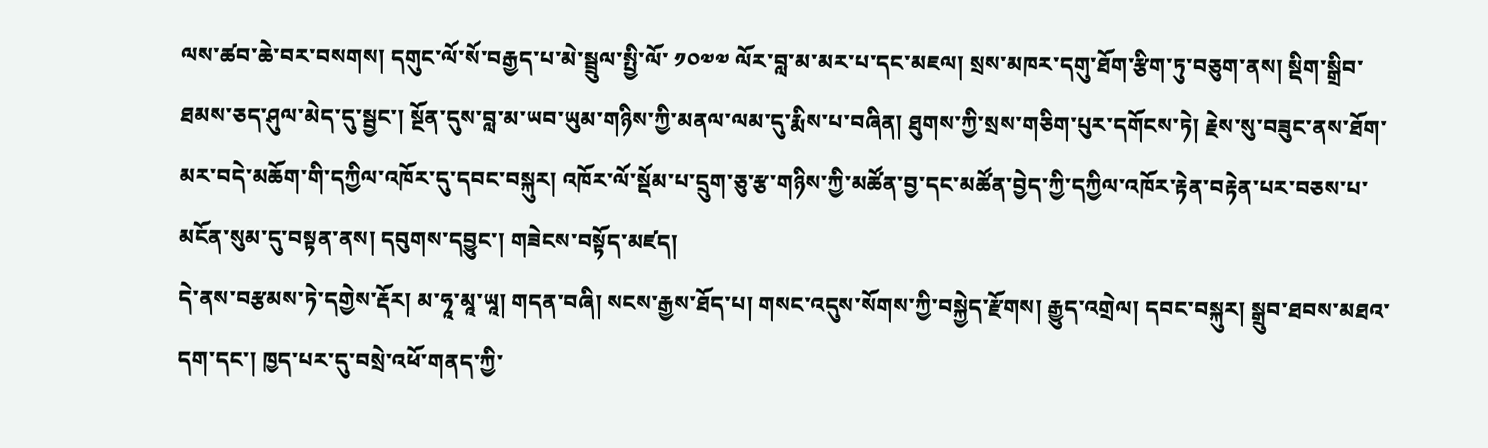ལས་ཚབ་ཆེ་བར་བསགས། དགུང་ལོ་སོ་བརྒྱད་པ་མེ་སྦྲུལ་སྤྱི་ལོ་ ༡༠༧༧ ལོར་བླ་མ་མར་པ་དང་མཇལ། སྲས་མཁར་དགུ་ཐོག་རྩིག་ཏུ་བཅུག་ནས། སྡིག་སྒྲིབ་ཐམས་ཅད་ཤུལ་མེད་དུ་སྦྱང་། སྔོན་དུས་བླ་མ་ཡབ་ཡུམ་གཉིས་ཀྱི་མནལ་ལམ་དུ་རྨིས་པ་བཞིན། ཐུགས་ཀྱི་སྲས་གཅིག་པུར་དགོངས་ཏེ། རྗེས་སུ་བཟུང་ནས་ཐོག་མར་བདེ་མཆོག་གི་དཀྱིལ་འཁོར་དུ་དབང་བསྐུར། འཁོར་ལོ་སྡོམ་པ་དྲུག་ཅུ་རྩ་གཉིས་ཀྱི་མཚོན་བྱ་དང་མཚོན་བྱེད་ཀྱི་དཀྱིལ་འཁོར་རྟེན་བརྟེན་པར་བཅས་པ་མངོན་སུམ་དུ་བསྟན་ནས། དབུགས་དབྱུང་། གཟེངས་བསྟོད་མཛད།
དེ་ནས་བརྩམས་ཏེ་དགྱེས་རྡོར། མ་ཧཱ་མཱ་ཡཱ། གདན་བཞི། སངས་རྒྱས་ཐོད་པ། གསང་འདུས་སོགས་ཀྱི་བསྐྱེད་རྫོགས། རྒྱུད་འགྲེལ། དབང་བསྐུར། སྒྲུབ་ཐབས་མཐའ་དག་དང་། ཁྱད་པར་དུ་བསྲེ་འཕོ་གནད་ཀྱི་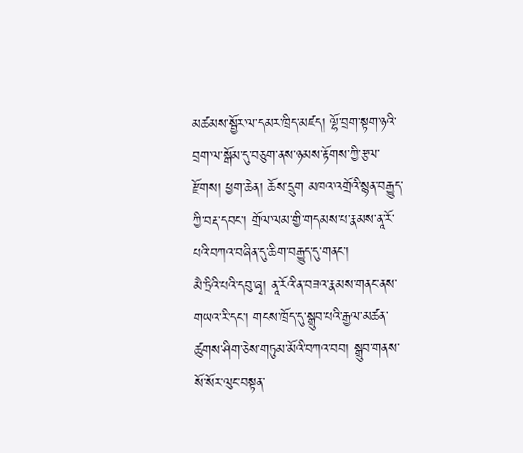མཚམས་སྦྱོར་ལ་དམར་ཁྲིད་མཛད། ལྷོ་བྲག་སྟག་ཉའི་བྲག་ལ་སྒོམ་དུ་བཅུག་ནས་ཉམས་རྟོགས་ཀྱི་རྩལ་རྫོགས། ཕྱག་ཆེན། ཆོས་དྲུག མཁའ་འགྲོའི་སྙན་བརྒྱུད་ཀྱི་བརྡ་དབང་། གྲོལ་ལམ་གྱི་གདམས་པ་རྣམས་ནཱ་རོ་པའི་བཀའ་བཞིན་དུ་ཆིག་བརྒྱུད་དུ་གནང་།
མཻ་ཏྲིའི་པའི་དབུ་ཞྭ། ནཱ་རོའི་ན་བཟའ་རྣམས་གནང་ནས་གཡའ་རི་དང་། གངས་ཁྲོད་དུ་སྒྲུབ་པའི་རྒྱལ་མཚན་ཚུགས་ཤིག་ཅེས་གཏུམ་མོའི་བཀའ་བབ། སྒྲུབ་གནས་སོ་སོར་ལུང་བསྟན་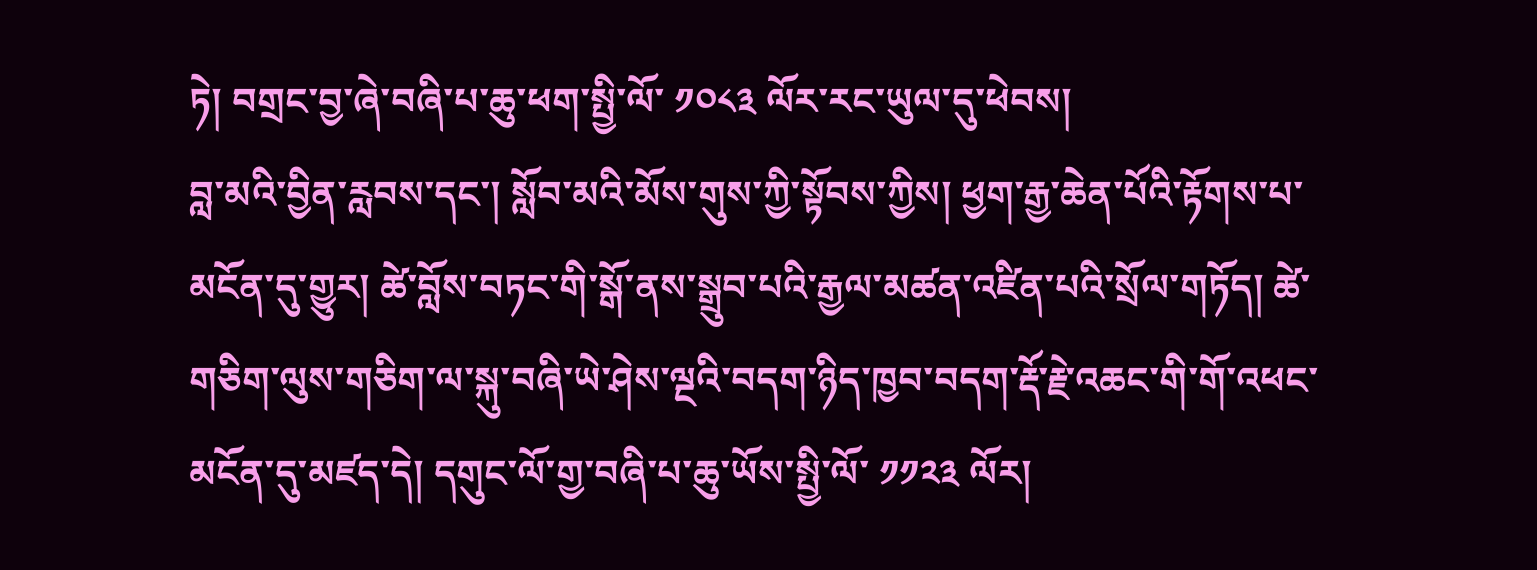ཏེ། བགྲང་བྱ་ཞེ་བཞི་པ་ཆུ་ཕག་སྤྱི་ལོ་ ༡༠༨༣ ལོར་རང་ཡུལ་དུ་ཕེབས།
བླ་མའི་བྱིན་རླབས་དང་། སློབ་མའི་མོས་གུས་ཀྱི་སྟོབས་ཀྱིས། ཕྱག་རྒྱ་ཆེན་པོའི་རྟོགས་པ་མངོན་དུ་གྱུར། ཚེ་བློས་བཏང་གི་སྒོ་ནས་སྒྲུབ་པའི་རྒྱལ་མཚན་འཛིན་པའི་སྲོལ་གཏོད། ཚེ་གཅིག་ལུས་གཅིག་ལ་སྐུ་བཞི་ཡེ་ཤེས་ལྔའི་བདག་ཉིད་ཁྱབ་བདག་རྡོ་རྗེ་འཆང་གི་གོ་འཕང་མངོན་དུ་མཛད་དེ། དགུང་ལོ་གྱ་བཞི་པ་ཆུ་ཡོས་སྤྱི་ལོ་ ༡༡༢༣ ལོར།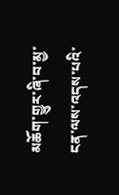མཆོག་གྱུར་ཞི་བ་མྱ་ངན་ལས་འདས་པའི་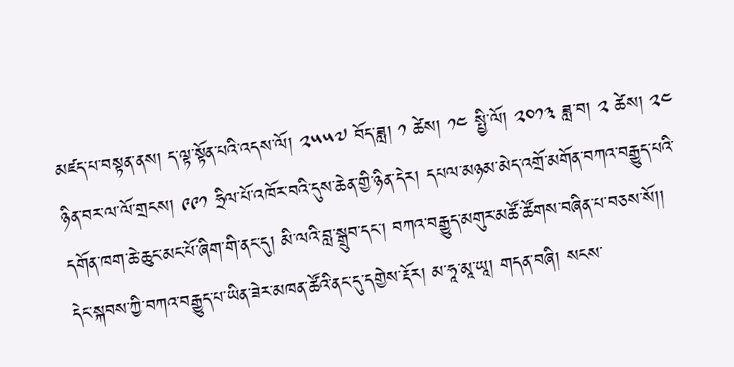མཛད་པ་བསྟན་ནས། ད་ལྟ་སྟོན་པའི་འདས་ལོ། ༢༥༥༧ བོད་ཟླ། ༡ ཚེས། ༡༤ སྤྱི་ལོ། ༢༠༡༣ ཟླ་བ། ༢ ཚེས། ༢༤ ཉིན་བར་ལ་ལོ་གྲངས། ༩༩༡ ཧྲིལ་པོ་འཁོར་བའི་དུས་ཆེན་གྱི་ཉིན་དེར། དཔལ་མཉམ་མེད་འགྲོ་མགོན་བཀའ་བརྒྱུད་པའི་དགོན་ཁག་ཆེ་ཆུང་མང་པོ་ཞིག་གི་ནང་དུ། མི་ལའི་བླ་སྒྲུབ་དང་། བཀའ་བརྒྱུད་མགུར་མཚོ་ཚོགས་བཞིན་པ་བཅས་སོ།།
དེང་སྐབས་ཀྱི་བཀའ་བརྒྱུད་པ་ཡིན་ཟེར་མཁན་ཚོའི་ནང་དུ་དགྱེས་རྡོར། མ་ཧཱ་མཱ་ཡཱ། གདན་བཞི། སངས་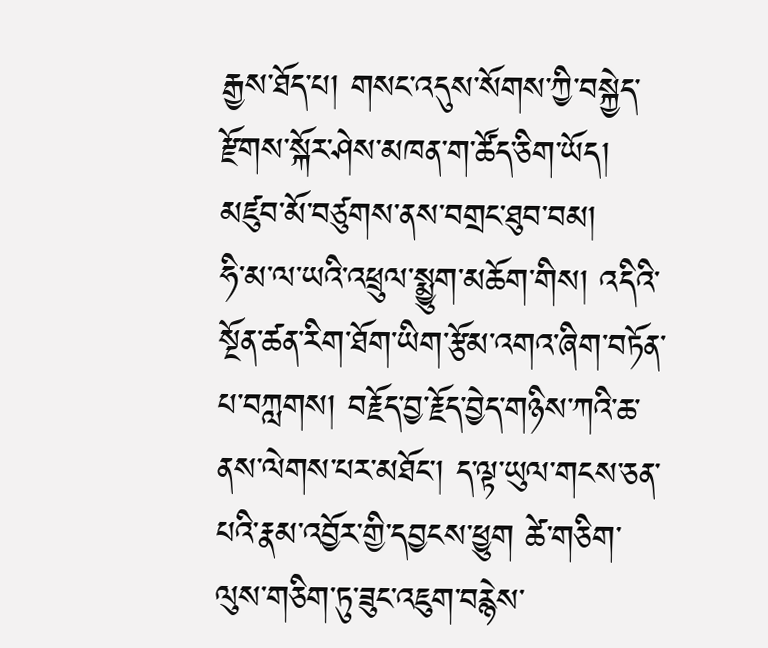རྒྱས་ཐོད་པ། གསང་འདུས་སོགས་ཀྱི་བསྐྱེད་རྫོགས་སྐོར་ཤེས་མཁན་ག་ཚོད་ཅིག་ཡོད། མཛུབ་མོ་བཙུགས་ནས་བགྲང་ཐུབ་བམ།
ཧི་མ་ལ་ཡའི་འཕྲུལ་སྨྱུག་མཆོག་གིས། འདིའི་སྔོན་ཚན་རིག་ཐོག་ཡིག་རྩོམ་འགའ་ཞིག་བཏོན་པ་བཀླགས། བརྗོད་བྱ་རྗོད་བྱེད་གཉིས་ཀའི་ཆ་ནས་ལེགས་པར་མཐོང་། ད་ལྟ་ཡུལ་གངས་ཅན་པའི་རྣམ་འབྱོར་གྱི་དབྱངས་ཕྱུག ཚེ་གཅིག་ལུས་གཅིག་ཏུ་ཟུང་འཇུག་བརྙེས་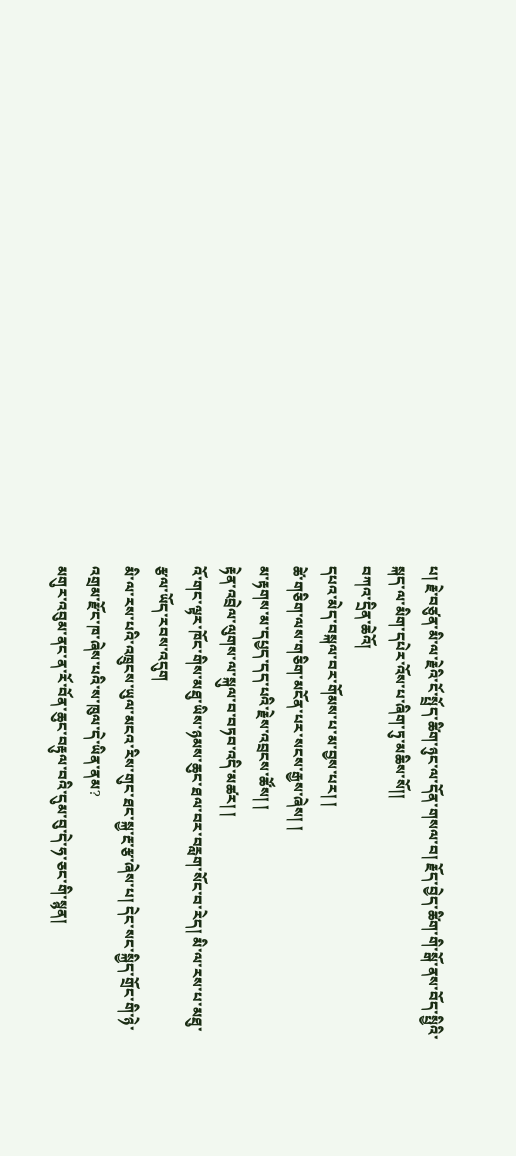པ། རྗེ་བཙུན་མི་ལ་རྗེའི་ངོ་སྤྲོད་ཚིག་ཉུང་ལ་དོན་གསལ་བ། རྗོད་བྱེད་ཚིག་གི་སྒོ་ནས་བོད་སྤྱིའི་སྐད་ལ་མིག་དཔེར་འོས་པ་ཞིག་ཏུ་མཆིས་སོ།།
བཀའ་དྲིན་ཆེའོ།
དཔའ་མེད་བསྐལ་བར་གོམས་པ་མ་བྱས་པར། །
ཚེ་གཅིག་ལས་གཅིག་མངོན་པར་སངས་རྒྱས་ཞེས། །
མ་རྟགས་མ་དཔྱད་དད་པའི་རྗེས་འབྲངས་ཚོས། །
རྟེན་འབྲེལ་ལུགས་ལ་སྐུལ་བ་བཏབ་འདི་མཚར། །
འོ་གང་ལྟར་ཁོང་གིས་མཐུ་ཡིས་ཉམས་ཆུང་ཐལ་བར་བརླག་སོང་བ་རེད། མི་ལ་རས་པ་མཐུ་རྩལ་ཡོད་རབས་འདུག
མི་ལ་རས་པའི་འཁྲུངས་ཡུལ་མངའ་རིས་གུང་ཐང་སྐྱ་རྔ་རྩ་ཞེས་པ། དེང་སང་སྐྱིད་གྲོང་གི་ཉེ་འགྲམ་རྫོང་ཁ་ཞེས་པའི་ས་ཁུལ་དེ་ཡིན་ནམ?
མགུར་འབུམ་ནང་ན་རོ་བོན་ཆུང་བརྟུལ་བའི་དུམ་བུ་དེ་ཧ་ཅང་གི་སྙན།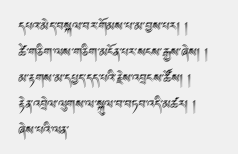དཔའ་མེད་བསྐལ་བར་གོམས་པ་མ་བྱས་པར། །
ཚེ་གཅིག་ལས་གཅིག་མངོན་པར་སངས་རྒྱས་ཞེས། །
མ་རྟགས་མ་དཔྱད་དད་པའི་རྗེས་འབྲངས་ཚོས། །
རྟེན་འབྲེལ་ལུགས་ལ་སྐུལ་བ་བཏབ་འདི་མཚར། །
ཞེས་པའི་ལན་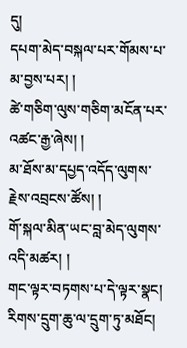དུ།
དཔག་མེད་བསྐལ་པར་གོམས་པ་མ་བྱས་པར། །
ཚེ་གཅིག་ལུས་གཅིག་མངོན་པར་འཚང་རྒྱ་ཞེས། །
མ་ཐོས་མ་དཔྱད་འདོད་ལུགས་རྗེས་འབྲངས་ཚོས། །
གོ་སྐལ་མིན་ཡང་བླ་མེད་ལུགས་འདི་མཚར། །
གང་ལྟར་བཏགས་པ་དེ་ལྟར་སྣང། རིགས་དྲུག་ཆུ་ལ་དྲུག་ཏུ་མཐོང།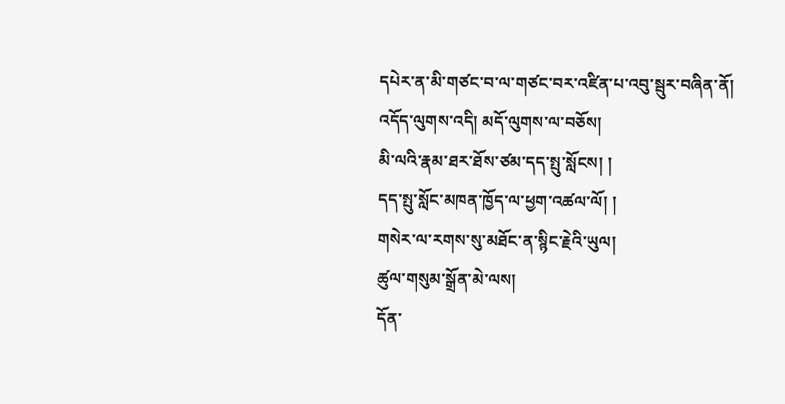དཔེར་ན་མི་གཙང་བ་ལ་གཙང་བར་འཛིན་པ་འབུ་སྦུར་བཞིན་ནོ།
འདོད་ལུགས་འདི། མདོ་ལུགས་ལ་བཅོས།
མི་ལའི་རྣམ་ཐར་ཐོས་ཙམ་དད་སྤུ་སློངས། །
དད་སྤུ་སློང་མཁན་ཁྱོད་ལ་ཕྱག་འཚལ་ལོ། །
གསེར་ལ་རགས་སུ་མཐོང་ན་སྙིང་རྗེའི་ཡུལ།
ཚུལ་གསུམ་སྒྲོན་མེ་ལས།
དོན་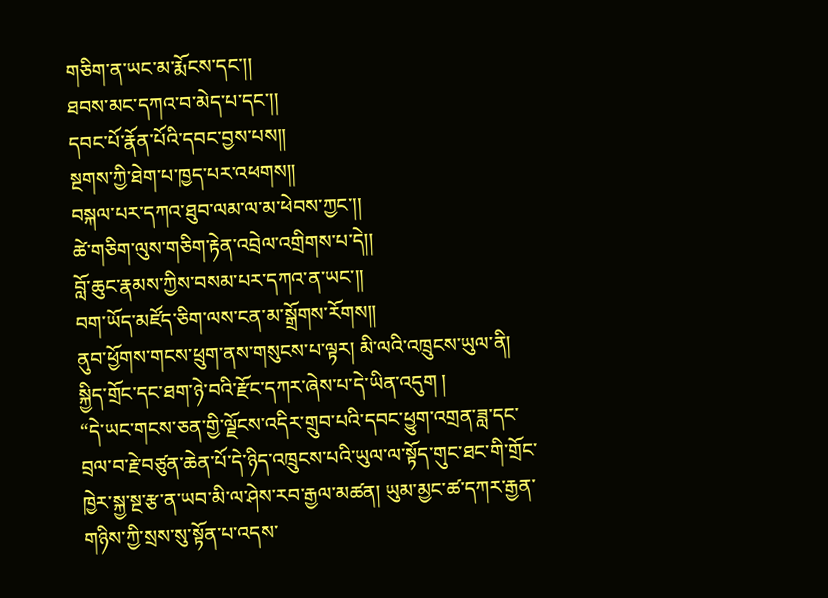གཅིག་ན་ཡང་མ་རྨོངས་དང་།།
ཐབས་མང་དཀའ་བ་མེད་པ་དང་།།
དབང་པོ་རྣོན་པོའི་དབང་བྱས་པས།།
སྔགས་ཀྱི་ཐེག་པ་ཁྱད་པར་འཕགས།།
བསྐལ་པར་དཀའ་ཐུབ་ལམ་ལ་མ་ཕེབས་ཀྱང་།།
ཚེ་གཅིག་ལུས་གཅིག་རྟེན་འབྲེལ་འགྲིགས་པ་དེ།།
བློ་ཆུང་རྣམས་ཀྱིས་བསམ་པར་དཀའ་ན་ཡང་།།
བག་ཡོད་མཛོད་ཅིག་ལས་ངན་མ་སྒྲོགས་རོགས།།
ནུབ་ཕྱོགས་གངས་ཕྲུག་ནས་གསུངས་པ་ལྟར། མི་ལའི་འཁྲུངས་ཡུལ་ནི། སྐྱིད་གྲོང་དང་ཐག་ཉེ་བའི་རྫོང་དཀར་ཞེས་པ་དེ་ཡིན་འདུག །
“དེ་ཡང་གངས་ཅན་གྱི་ལྗོངས་འདིར་གྲུབ་པའི་དབང་ཕྱུག་འགྲན་ཟླ་དང་བྲལ་བ་རྗེ་བཙུན་ཆེན་པོ་དེ་ཉིད་འཁྲུངས་པའི་ཡུལ་ལ་སྟོད་གུང་ཐང་གི་གྲོང་ཁྱེར་སྐྱ་སྔ་རྩ་ན་ཡབ་མི་ལ་ཤེས་རབ་རྒྱལ་མཚན། ཡུམ་མྱང་ཚ་དཀར་རྒྱན་གཉིས་ཀྱི་སྲས་སུ་སྟོན་པ་འདས་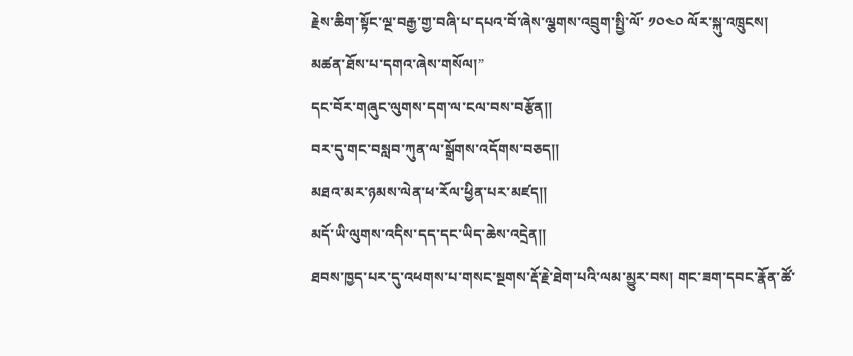རྗེས་ཆིག་སྟོང་ལྔ་བརྒྱ་གྱ་བཞི་པ་དཔའ་བོ་ཞེས་ལྕགས་འབྲུག་སྤྱི་ལོ་ ༡༠༤༠ ལོར་སྐུ་འཁྲུངས། མཚན་ཐོས་པ་དགའ་ཞེས་གསོལ།”
དང་བོར་གཞུང་ལུགས་དག་ལ་ངལ་བས་བརྩོན།།
བར་དུ་གང་བསླབ་ཀུན་ལ་སྒྲོགས་འདོགས་བཅད།།
མཐའ་མར་ཉམས་ལེན་ཕ་རོལ་ཕྱིན་པར་མཛད།།
མདོ་ཡི་ལུགས་འདིས་དད་དང་ཡིད་ཆེས་འདྲེན།།
ཐབས་ཁྱད་པར་དུ་འཕགས་པ་གསང་སྔགས་རྡོ་རྗེ་ཐེག་པའི་ལམ་མྱུར་བས། གང་ཟག་དབང་རྣོན་ཚོ་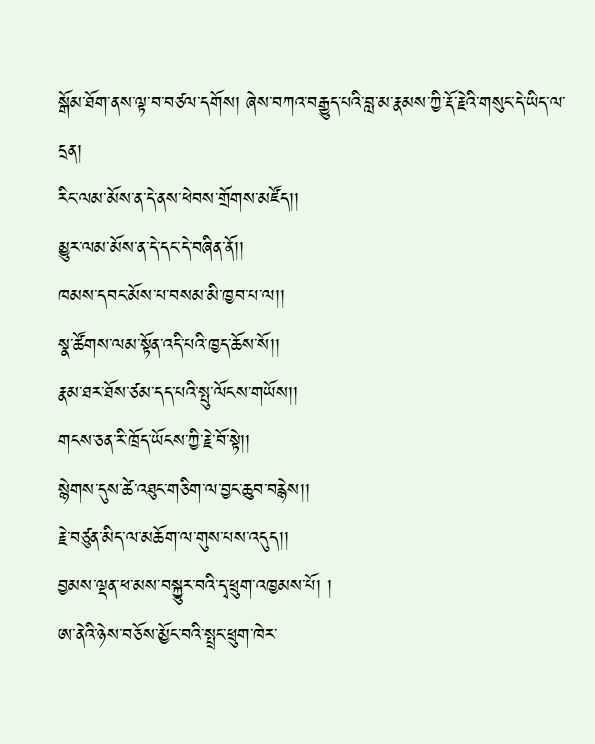སྒོམ་ཐོག་ནས་ལྟ་བ་བཙལ་དགོས། ཞེས་བཀའ་བརྒྱུད་པའི་བླ་མ་རྣམས་ཀྱི་རྡོ་རྗེའི་གསུང་དེ་ཡིད་ལ་དྲན།
རིང་ལམ་མོས་ན་དེ་ནས་ཕེབས་གྲོགས་མཛོད།།
མྱུར་ལམ་མོས་ན་དེ་དང་དེ་བཞིན་ནོ།།
ཁམས་དབང་མོས་པ་བསམ་མི་ཁྱབ་པ་ལ།།
སྣ་ཚོགས་ལམ་སྟོན་འདི་པའི་ཁྱད་ཆོས་སོ།།
རྣམ་ཐར་ཐོས་ཙམ་དད་པའི་སྤུ་ལོངས་གཡོས།།
གངས་ཅན་རི་ཁྲོད་ཡོངས་ཀྱི་རྗེ་བོ་སྟེ།།
སྙེགས་དུས་ཚེ་འཐུང་གཅིག་ལ་བྱང་ཆུབ་བརྙེས།།
རྗེ་བཙུན་མིད་ལ་མཆོག་ལ་གུས་པས་འདུད།།
བྱམས་ལྡན་ཕ་མས་བསྐྱུར་བའི་དྭ་ཕྲུག་འཁྱམས་པོ། །
ཨ་ནེའི་ཉེས་བཅོས་མྱོང་བའི་སྤྲང་ཕྲུག་ཁེར་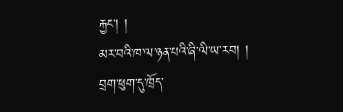རྐྱང་། །
མར་བའི་ཁ་ལ་ཉན་པའི་ཞི་ལི་ཡ་རབ། །
བྲག་ཕུག་དུ་ཁྲོད་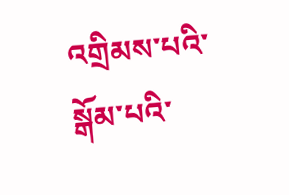འགྲིམས་པའི་སྒོམ་པའི་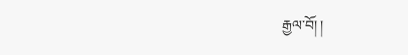རྒྱལ་བོ། །